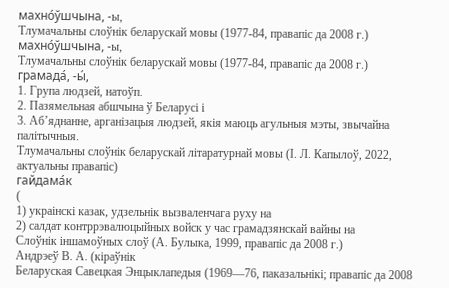махно́ўшчына, ‑ы,
Тлумачальны слоўнік беларускай мовы (1977-84, правапіс да 2008 г.)
махно́ўшчына, ‑ы,
Тлумачальны слоўнік беларускай мовы (1977-84, правапіс да 2008 г.)
грамада́, -ы́,
1. Група людзей, натоўп.
2. Пазямельная абшчына ў Беларусі і
3. Аб’яднанне, арганізацыя людзей, якія маюць агульныя мэты, звычайна палітычныя.
Тлумачальны слоўнік беларускай літаратурнай мовы (І. Л. Капылоў, 2022, актуальны правапіс)
гайдама́к
(
1) украінскі казак, удзельнік вызваленчага руху на
2) салдат контррэвалюцыйных войск у час грамадзянскай вайны на
Слоўнік іншамоўных слоў (А. Булыка, 1999, правапіс да 2008 г.)
Андрэеў В. А. (кіраўнік
Беларуская Савецкая Энцыклапедыя (1969—76, паказальнікі; правапіс да 2008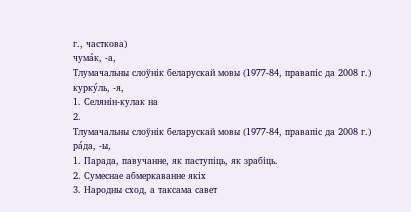г., часткова)
чума́к, ‑а,
Тлумачальны слоўнік беларускай мовы (1977-84, правапіс да 2008 г.)
курку́ль, ‑я,
1. Селянін-кулак на
2.
Тлумачальны слоўнік беларускай мовы (1977-84, правапіс да 2008 г.)
ра́да, -ы,
1. Парада, павучанне, як паступіць, як зрабіць.
2. Сумеснае абмеркаванне якіх
3. Народны сход, а таксама савет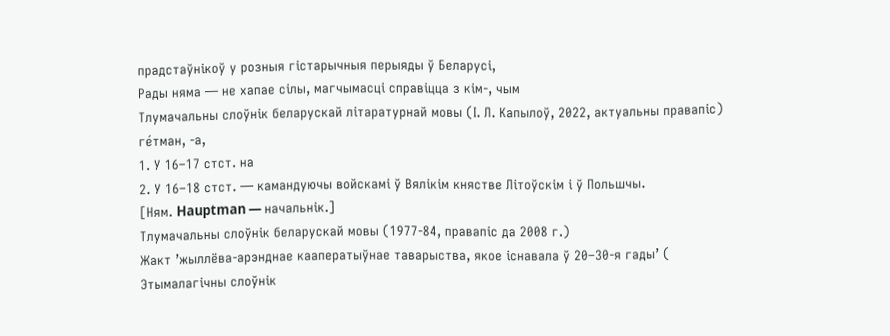прадстаўнікоў у розныя гістарычныя перыяды ў Беларусі,
Рады няма — не хапае сілы, магчымасці справіцца з кім-, чым
Тлумачальны слоўнік беларускай літаратурнай мовы (І. Л. Капылоў, 2022, актуальны правапіс)
ге́тман, ‑а,
1. У 16–17 стст. на
2. У 16–18 стст. — камандуючы войскамі ў Вялікім княстве Літоўскім і ў Польшчы.
[Ням. Hauptman — начальнік.]
Тлумачальны слоўнік беларускай мовы (1977-84, правапіс да 2008 г.)
Жакт ’жыллёва-арэнднае кааператыўнае таварыства, якое існавала ў 20–30‑я гады’ (
Этымалагічны слоўнік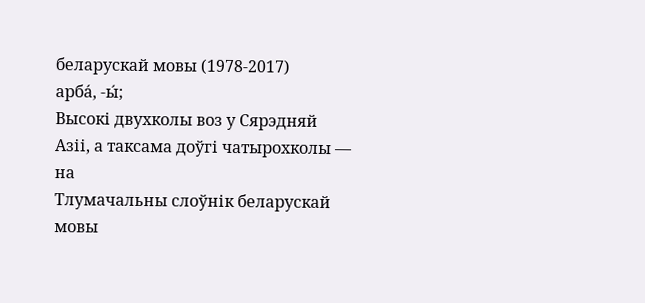беларускай мовы (1978-2017)
арба́, ‑ы́;
Высокі двухколы воз у Сярэдняй Азіі, а таксама доўгі чатырохколы — на
Тлумачальны слоўнік беларускай мовы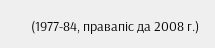(1977-84, правапіс да 2008 г.)